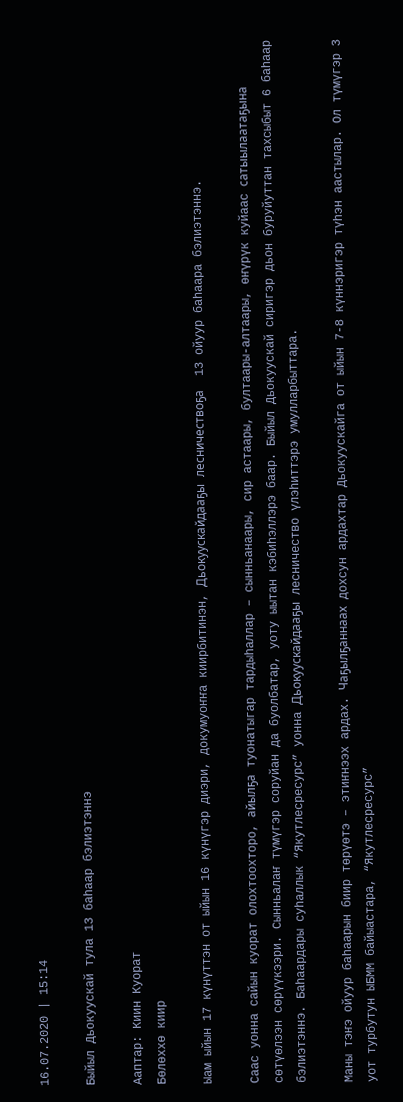16.07.2020 | 15:14

Быйыл Дьокуускай тула 13 баһаар бэлиэтэннэ

Ааптар: Киин Куорат
Бөлөххө киир

Ыам ыйын 17 күнүттэн от ыйын 16 күнүгэр диэри, докумуоҥҥа киирбитинэн, Дьокуускайдааҕы лесничествоҕа  13 ойуур баһаара бэлиэтэннэ.

Саас уонна сайын куорат олохтоохторо, айылҕа туонатыгар тардыһаллар – сынньанаары, сир астаары, бултаары-алтаары, өҥүрүк куйаас сатыылаатаҕына сөтүөлээн сөрүүкээри. Сынньалаҥ түмүгэр соруйан да буолбатар, уоту ыытан кэбиһэллэрэ баар. Быйыл Дьокуускай сиригэр дьон буруйуттан тахсыбыт 6 баһаар бэлиэтэннэ. Баһаардары суһаллык “Якутлесресурс” уонна Дьокуускайдааҕы лесничество үлэһиттэрэ умулларбыттара.

Маны тэҥэ ойуур баһаарын биир төрүөтэ – этиҥнээх ардах. Чаҕылҕаннаах дохсун ардахтар Дьокуускайга от ыйын 7-8 күннэригэр түһэн аастылар. Ол түмүгэр 3 уот турбутун ЫБММ байыастара, “Якутлесресурс”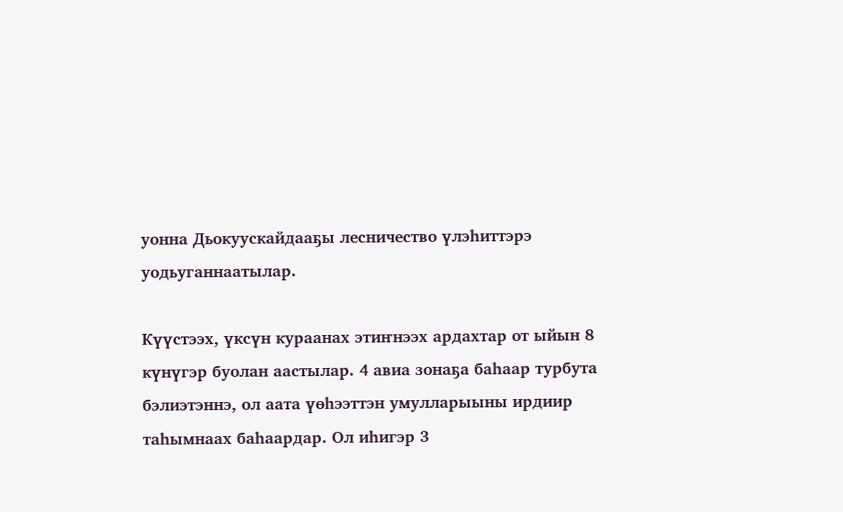уонна Дьокуускайдааҕы лесничество үлэһиттэрэ уодьуганнаатылар.

Күүстээх, үксүн кураанах этиҥнээх ардахтар от ыйын 8 күнүгэр буолан аастылар. 4 авиа зонаҕа баһаар турбута бэлиэтэннэ, ол аата үөһээттэн умулларыыны ирдиир таһымнаах баһаардар. Ол иһигэр 3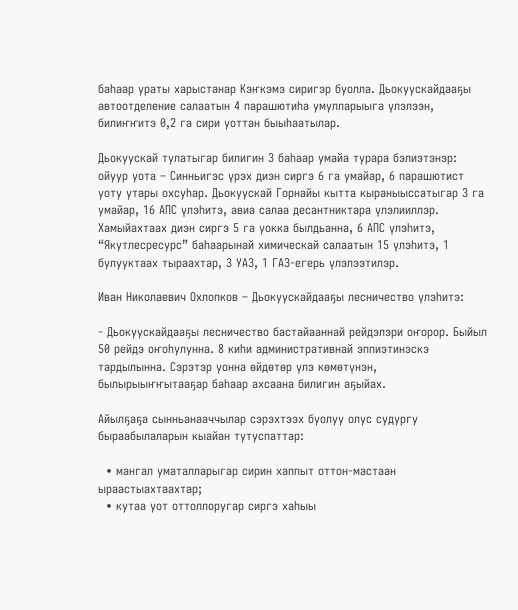баһаар ураты харыстанар Кэҥкэмэ сиригэр буолла. Дьокуускайдааҕы автоотделение салаатын 4 парашютиһа умулларыыга үлэлээн, билиҥҥитэ 0,2 га сири уоттан быыһаатылар.

Дьокуускай тулатыгар билигин 3 баһаар умайа турара бэлиэтэнэр: ойуур уота – Синньигэс үрэх диэн сиргэ 6 га умайар, 6 парашютист уоту утары охсуһар. Дьокуускай Горнайы кытта кыраныыссатыгар 3 га умайар, 16 АПС үлэһитэ, авиа салаа десантниктара үлэлииллэр. Хамыйахтаах диэн сиргэ 5 га уокка былдьанна, 6 АПС үлэһитэ, “Якутлесресурс” баһаарынай химическай салаатын 15 үлэһитэ, 1 булууктаах тыраахтар, 3 УАЗ, 1 ГАЗ-егерь үлэлээтилэр.

Иван Николаевич Охлопков – Дьокуускайдааҕы лесничество үлэһитэ:

- Дьокуускайдааҕы лесничество бастайааннай рейдэлэри оҥорор. Быйыл 50 рейдэ оҥоһулунна. 8 киһи административнай эппиэтинэскэ тардылынна. Сэрэтэр уонна өйдөтөр үлэ көмөтүнэн, былырыыҥҥытааҕар баһаар ахсаана билигин аҕыйах.

Айылҕаҕа сынньанааччылар сэрэхтээх буолуу олус судургу быраабылаларын кыайан тутуспаттар:

  • мангал уматалларыгар сирин хаппыт оттон-мастаан ыраастыахтаахтар;
  • кутаа уот оттоллоругар сиргэ хаһыы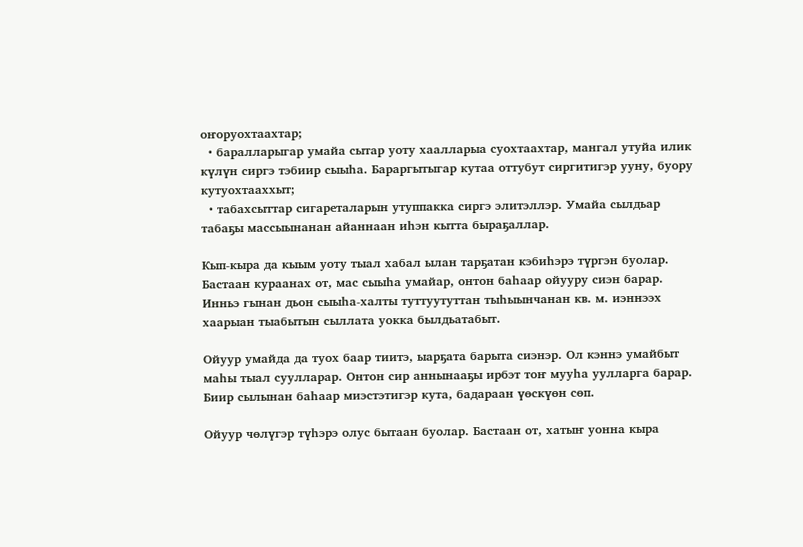оҥоруохтаахтар;
  • баралларыгар умайа сытар уоту хаалларыа суохтаахтар, мангал утуйа илик күлүн сиргэ тэбиир сыыһа. Бараргытыгар кутаа оттубут сиргитигэр ууну, буору кутуохтааххыт;
  • табахсыттар сигареталарын утуппакка сиргэ элитэллэр. Умайа сылдьар табаҕы массыынанан айаннаан иһэн кытта быраҕаллар.

Кып-кыра да кыым уоту тыал хабал ылан тарҕатан кэбиһэрэ түргэн буолар. Бастаан кураанах от, мас сыыһа умайар, онтон баһаар ойууру сиэн барар. Инньэ гынан дьон сыыһа-халты туттуутуттан тыһыынчанан кв. м. иэннээх хаарыан тыабытын сыллата уокка былдьатабыт.

Ойуур умайда да туох баар тиитэ, ыарҕата барыта сиэнэр. Ол кэннэ умайбыт маһы тыал суулларар. Онтон сир аннынааҕы ирбэт тоҥ мууһа уулларга барар. Биир сылынан баһаар миэстэтигэр кута, бадараан үөскүөн сөп.

Ойуур чөлүгэр түһэрэ олус бытаан буолар. Бастаан от, хатыҥ уонна кыра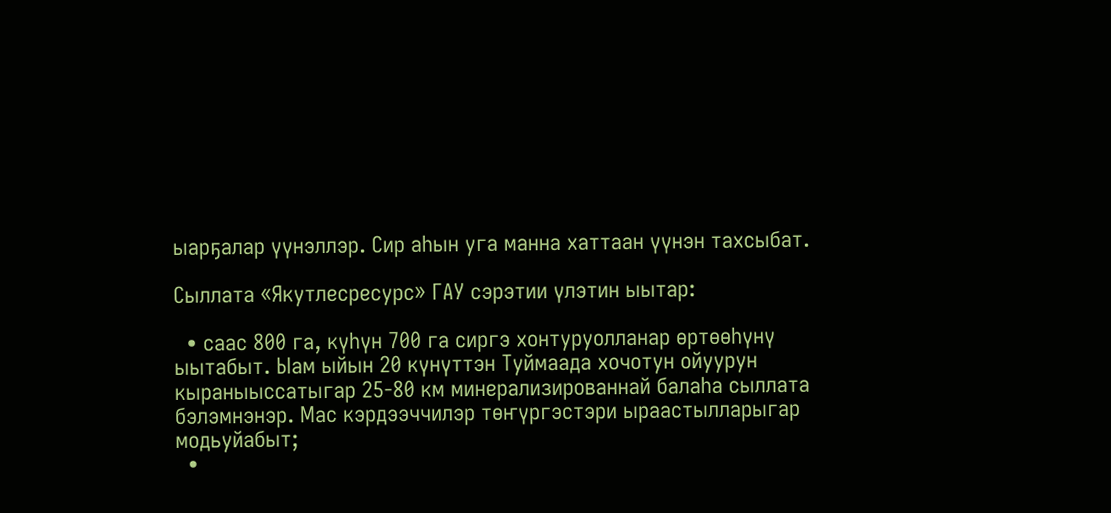ыарҕалар үүнэллэр. Сир аһын уга манна хаттаан үүнэн тахсыбат.

Сыллата «Якутлесресурс» ГАУ сэрэтии үлэтин ыытар:

  • саас 800 га, күһүн 700 га сиргэ хонтуруолланар өртөөһүнү ыытабыт. Ыам ыйын 20 күнүттэн Туймаада хочотун ойуурун кыраныыссатыгар 25-80 км минерализированнай балаһа сыллата бэлэмнэнэр. Мас кэрдээччилэр төҥүргэстэри ыраастылларыгар модьуйабыт;
  •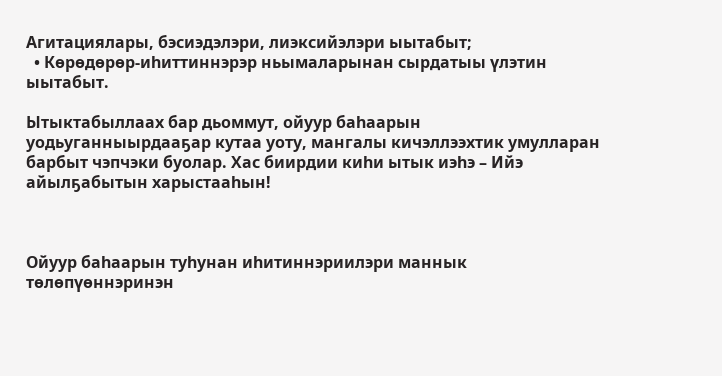Агитациялары, бэсиэдэлэри, лиэксийэлэри ыытабыт;
  • Көрөдөрөр-иһиттиннэрэр ньымаларынан сырдатыы үлэтин ыытабыт.

Ытыктабыллаах бар дьоммут, ойуур баһаарын уодьуганныырдааҕар кутаа уоту, мангалы кичэллээхтик умулларан барбыт чэпчэки буолар. Хас биирдии киһи ытык иэһэ – Ийэ айылҕабытын харыстааһын!



Ойуур баһаарын туһунан иһитиннэриилэри маннык төлөпүөннэринэн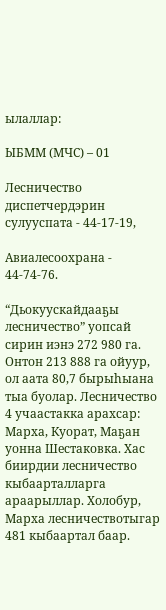ылаллар:

ЫБММ (МЧС) – 01

Лесничество диспетчердэрин сулууспата - 44-17-19,

Авиалесоохрана -  44-74-76.

“Дьокуускайдааҕы лесничество” уопсай сирин иэнэ 272 980 га. Онтон 213 888 га ойуур, ол аата 80,7 бырыһыана тыа буолар. Лесничество 4 учаастакка арахсар: Марха, Куорат, Маҕан уонна Шестаковка. Хас биирдии лесничество кыбаарталларга араарыллар. Холобур, Марха лесничествотыгар 481 кыбаартал баар.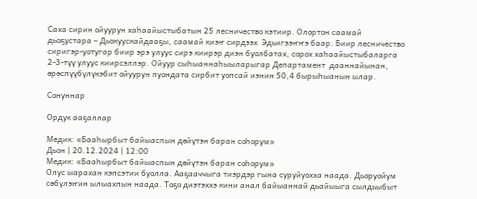Саха сирин ойуурун хаһаайыстыбатын 25 лесничество кэтиир. Олортон саамай дьоҕустара – Дьокуускайдааҕы, саамай киэҥ сирдээх  Эдьигээҥҥэ баар. Биир лесничество сиригэр-уотугар биир эрэ улуус сирэ киирэр диэн буолбатах, сорох хаһаайыстыбаларга 2-3-түү улуус киирсэллэр. Ойуур сыһыаннаһыыларыгар Департамент  дааннайынан, өрөспүүбүлүкэбит ойуурун пуондата сирбит уопсай иэнин 50,4 бырыһыанын ылар.

Сонуннар

Ордук ааҕаллар

Медик: «Бааһырбыт байыаспын дөйүтэн баран соһорум»
Дьон | 20.12.2024 | 12:00
Медик: «Бааһырбыт байыаспын дөйүтэн баран соһорум»
Олус ыарахан кэпсэтии буолла. Ааҕааччыга тиэрдэр гына суруйуохха наада. Дьоруойум сөбүлэҥин ылыахпын наада. Тоҕо диэтэххэ кини анал байыаннай дьайыыга сылдьыбыт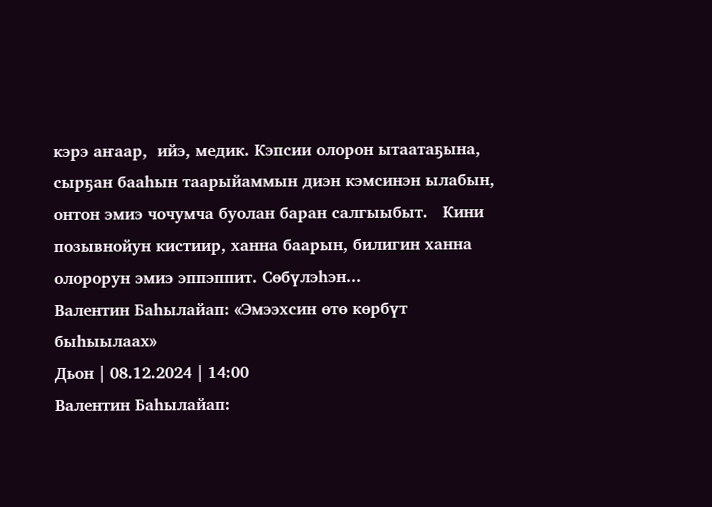кэрэ аҥаар,  ийэ, медик. Кэпсии олорон ытаатаҕына, сырҕан бааһын таарыйаммын диэн кэмсинэн ылабын, онтон эмиэ чочумча буолан баран салгыыбыт.   Кини позывнойун кистиир, ханна баарын, билигин ханна олорорун эмиэ эппэппит. Сөбүлэһэн...
Валентин Баһылайап: «Эмээхсин өтө көрбүт быһыылаах»
Дьон | 08.12.2024 | 14:00
Валентин Баһылайап: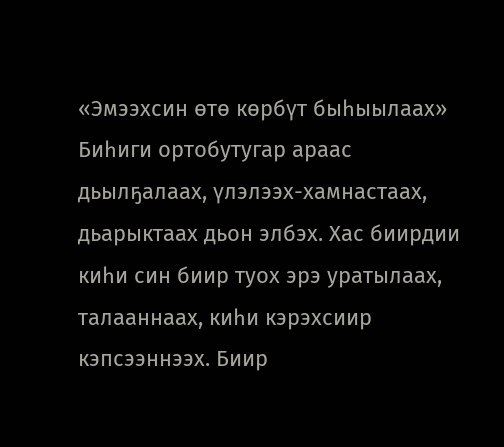«Эмээхсин өтө көрбүт быһыылаах»
Биһиги ортобутугар араас дьылҕалаах, үлэлээх-хамнастаах, дьарыктаах дьон элбэх. Хас биирдии киһи син биир туох эрэ уратылаах, талааннаах, киһи кэрэхсиир кэпсээннээх. Биир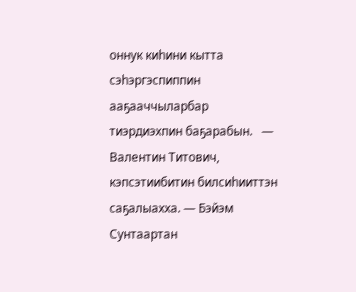оннук киһини кытта сэһэргэспиппин ааҕааччыларбар тиэрдиэхпин баҕарабын.   — Валентин Титович, кэпсэтиибитин билсиһииттэн саҕалыахха. — Бэйэм Сунтаартан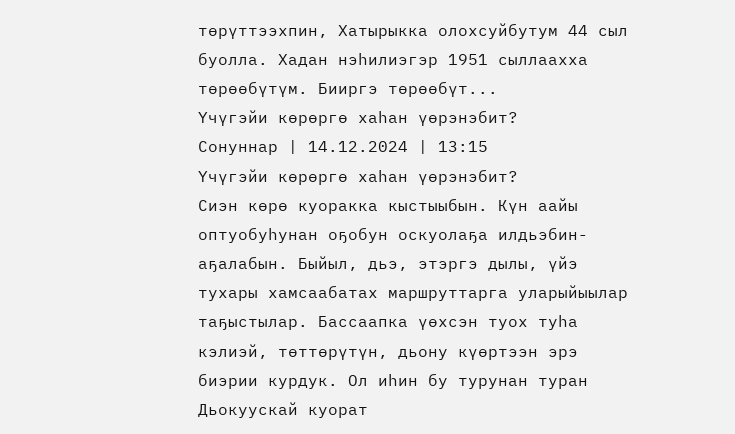төрүттээхпин, Хатырыкка олохсуйбутум 44 сыл буолла. Хадан нэһилиэгэр 1951 сыллаахха төрөөбүтүм. Бииргэ төрөөбүт...
Үчүгэйи көрөргө хаһан үөрэнэбит?
Сонуннар | 14.12.2024 | 13:15
Үчүгэйи көрөргө хаһан үөрэнэбит?
Сиэн көрө куоракка кыстыыбын. Күн аайы оптуобуһунан оҕобун оскуолаҕа илдьэбин-аҕалабын. Быйыл, дьэ, этэргэ дылы, үйэ тухары хамсаабатах маршруттарга уларыйыылар таҕыстылар. Бассаапка үөхсэн туох туһа кэлиэй, төттөрүтүн, дьону күөртээн эрэ биэрии курдук. Ол иһин бу турунан туран Дьокуускай куорат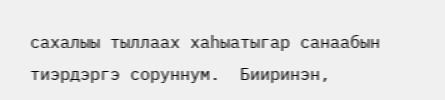сахалыы тыллаах хаһыатыгар санаабын тиэрдэргэ соруннум.  Бииринэн,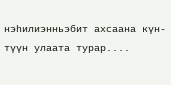нэһилиэнньэбит ахсаана күн-түүн улаата турар....